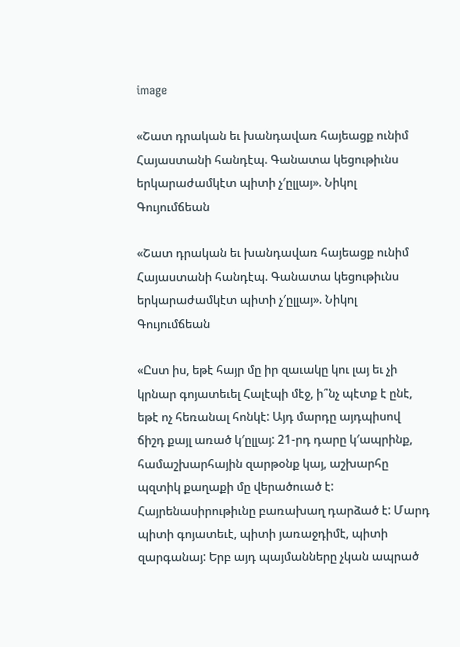image

«Շատ դրական եւ խանդավառ հայեացք ունիմ Հայաստանի հանդէպ. Գանատա կեցութիւնս երկարաժամկէտ պիտի չ′ըլլայ». Նիկոլ Գույումճեան

«Շատ դրական եւ խանդավառ հայեացք ունիմ Հայաստանի հանդէպ. Գանատա կեցութիւնս երկարաժամկէտ պիտի չ′ըլլայ». Նիկոլ Գույումճեան

«Ըստ իս, եթէ հայր մը իր զաւակը կու լայ եւ չի կրնար գոյատեւել Հալէպի մէջ, ի՞նչ պէտք է ընէ, եթէ ոչ հեռանալ հոնկէ: Այդ մարդը այդպիսով ճիշդ քայլ առած կ′ըլլայ: 21-րդ դարը կ′ապրինք, համաշխարհային զարթօնք կայ, աշխարհը պզտիկ քաղաքի մը վերածուած է: Հայրենասիրութիւնը բառախաղ դարձած է: Մարդ պիտի գոյատեւէ, պիտի յառաջդիմէ, պիտի  զարգանայ: Երբ այդ պայմանները չկան ապրած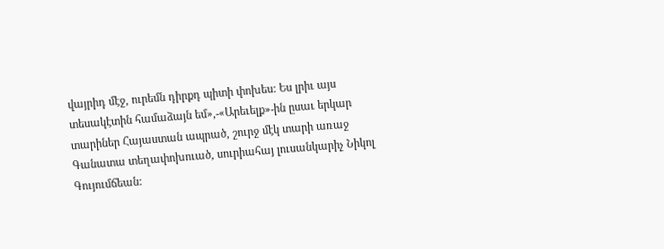վայրիդ մէջ, ուրեմն դիրքդ պիտի փոխես: Ես լրիւ այս տեսակէտին համաձայն եմ»,-«Արեւելք»-ին ըսաւ երկար տարիներ Հայաստան ապրած, շուրջ մէկ տարի առաջ Գանատա տեղափոխուած, սուրիահայ լուսանկարիչ Նիկոլ Գույումճեան: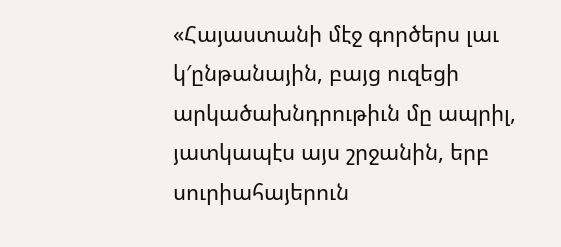«Հայաստանի մէջ գործերս լաւ կ′ընթանային, բայց ուզեցի արկածախնդրութիւն մը ապրիլ, յատկապէս այս շրջանին, երբ սուրիահայերուն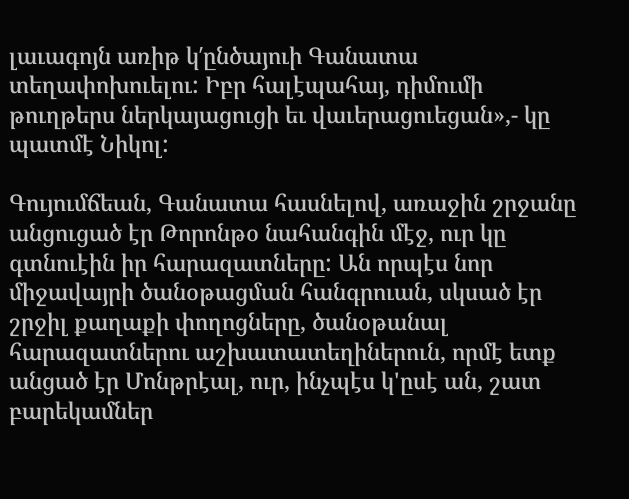լաւագոյն առիթ կ′ընծայուի Գանատա տեղափոխուելու: Իբր հալէպահայ, դիմումի թուղթերս ներկայացուցի եւ վաւերացուեցան»,- կը պատմէ Նիկոլ:

Գույումճեան, Գանատա հասնելով, առաջին շրջանը անցուցած էր Թորոնթօ նահանգին մէջ, ուր կը գտնուէին իր հարազատները: Ան որպէս նոր միջավայրի ծանօթացման հանգրուան, սկսած էր շրջիլ քաղաքի փողոցները, ծանօթանալ հարազատներու աշխատատեղիներուն, որմէ ետք անցած էր Մոնթրէալ, ուր, ինչպէս կ'ըսէ ան, շատ բարեկամներ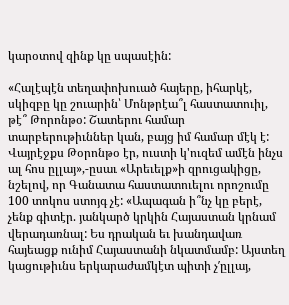կարօտով զինք կը սպասէին:

«Հալէպէն տեղափոխուած հայերը, իհարկէ, սկիզբը կը շուարին՝ Մոնթրէա՞լ հաստատուիլ, թէ՞ Թորոնթօ: Շատերու համար տարբերութիւններ կան, բայց իմ համար մէկ է: Վայրէջքս Թօրոնթօ էր, ուստի կ'ուզեմ ամէն ինչս ալ հոս ըլլայ»,-ըսաւ «Արեւելք»ի զրուցակիցը, նշելով, որ Գանատա հաստատուելու որոշումը 100 տոկոս ստոյգ չէ: «Ապագան ի՞նչ կը բերէ, չենք գիտէր. յանկարծ կրկին Հայաստան կրնամ վերադառնալ: Ես դրական եւ խանդավառ հայեացք ունիմ Հայաստանի նկատմամբ: Այստեղ կացութիւնս երկարաժամկէտ պիտի չ′ըլլայ,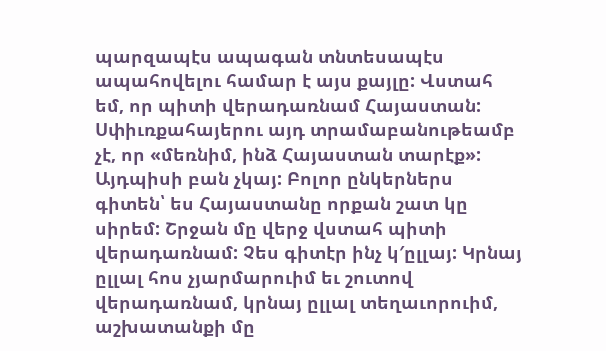պարզապէս ապագան տնտեսապէս ապահովելու համար է այս քայլը: Վստահ եմ, որ պիտի վերադառնամ Հայաստան: Սփիւռքահայերու այդ տրամաբանութեամբ չէ, որ «մեռնիմ, ինձ Հայաստան տարէք»: Այդպիսի բան չկայ: Բոլոր ընկերներս գիտեն՝ ես Հայաստանը որքան շատ կը սիրեմ: Շրջան մը վերջ վստահ պիտի վերադառնամ: Չես գիտէր ինչ կ′ըլլայ: Կրնայ ըլլալ հոս չյարմարուիմ եւ շուտով վերադառնամ, կրնայ ըլլալ տեղաւորուիմ, աշխատանքի մը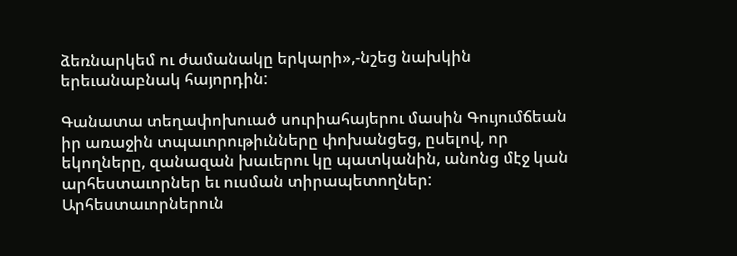ձեռնարկեմ ու ժամանակը երկարի»,-նշեց նախկին երեւանաբնակ հայորդին:

Գանատա տեղափոխուած սուրիահայերու մասին Գույումճեան իր առաջին տպաւորութիւնները փոխանցեց, ըսելով, որ եկողները, զանազան խաւերու կը պատկանին, անոնց մէջ կան արհեստաւորներ եւ ուսման տիրապետողներ: Արհեստաւորներուն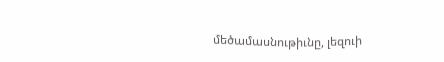մեծամասնութիւնը, լեզուի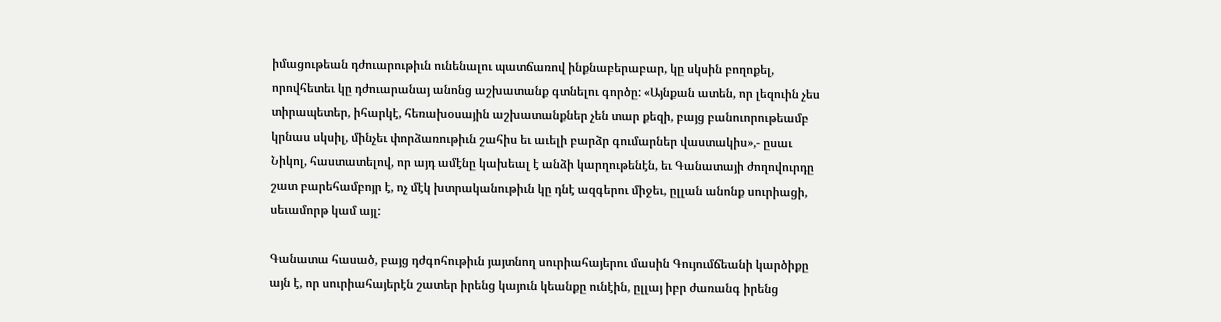իմացութեան դժուարութիւն ունենալու պատճառով ինքնաբերաբար, կը սկսին բողոքել, որովհետեւ կը դժուարանայ անոնց աշխատանք գտնելու գործը: «Այնքան ատեն, որ լեզուին չես տիրապետեր, իհարկէ, հեռախօսային աշխատանքներ չեն տար քեզի, բայց բանուորութեամբ կրնաս սկսիլ, մինչեւ փորձառութիւն շահիս եւ աւելի բարձր գումարներ վաստակիս»,- ըսաւ Նիկոլ, հաստատելով, որ այդ ամէնը կախեալ է անձի կարղութենէն, եւ Գանատայի ժողովուրդը շատ բարեհամբոյր է, ոչ մէկ խտրականութիւն կը դնէ ազգերու միջեւ, ըլլան անոնք սուրիացի, սեւամորթ կամ այլ:

Գանատա հասած, բայց դժգոհութիւն յայտնող սուրիահայերու մասին Գույումճեանի կարծիքը այն է, որ սուրիահայերէն շատեր իրենց կայուն կեանքը ունէին, ըլլայ իբր ժառանգ իրենց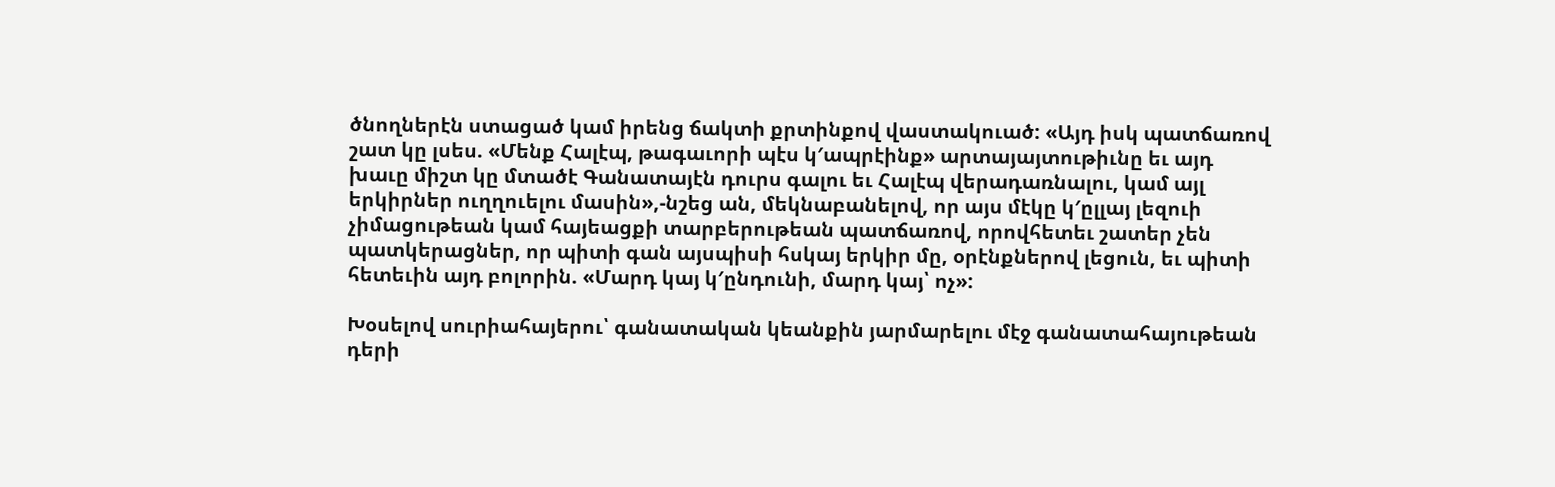ծնողներէն ստացած կամ իրենց ճակտի քրտինքով վաստակուած: «Այդ իսկ պատճառով շատ կը լսես. «Մենք Հալէպ, թագաւորի պէս կ′ապրէինք» արտայայտութիւնը եւ այդ խաւը միշտ կը մտածէ Գանատայէն դուրս գալու եւ Հալէպ վերադառնալու, կամ այլ երկիրներ ուղղուելու մասին»,-նշեց ան, մեկնաբանելով, որ այս մէկը կ′ըլլայ լեզուի չիմացութեան կամ հայեացքի տարբերութեան պատճառով, որովհետեւ շատեր չեն պատկերացներ, որ պիտի գան այսպիսի հսկայ երկիր մը, օրէնքներով լեցուն, եւ պիտի հետեւին այդ բոլորին. «Մարդ կայ կ′ընդունի, մարդ կայ՝ ոչ»:

Խօսելով սուրիահայերու՝ գանատական կեանքին յարմարելու մէջ գանատահայութեան դերի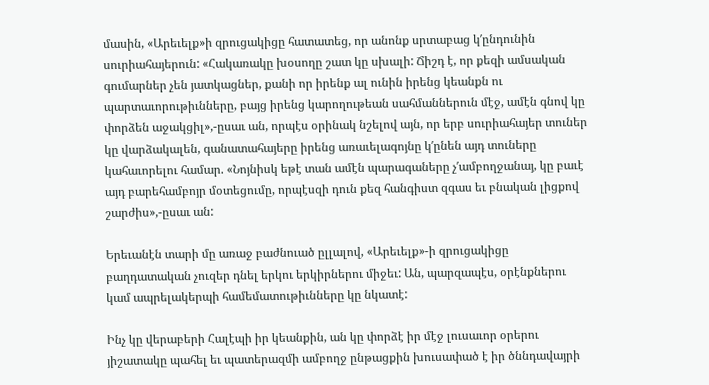մասին, «Արեւելք»ի զրուցակիցը հատատեց, որ անոնք սրտաբաց կ′ընդունին սուրիահայերուն: «Հակառակը խօսողը շատ կը սխալի: Ճիշդ է, որ քեզի ամսական գումարներ չեն յատկացներ, քանի որ իրենք ալ ունին իրենց կեանքն ու պարտաւորութիւնները, բայց իրենց կարողութեան սահմաններուն մէջ, ամէն գնով կը փորձեն աջակցիլ»,-ըսաւ ան, որպէս օրինակ նշելով այն, որ երբ սուրիահայեր տուներ կը վարձակալեն, գանատահայերը իրենց առաւելագոյնը կ′ընեն այդ տուները կահաւորելու համար. «Նոյնիսկ եթէ տան ամէն պարագաները չ′ամբողջանայ, կը բաւէ այդ բարեհամբոյր մօտեցումը, որպէսզի դուն քեզ հանգիստ զգաս եւ բնական լիցքով շարժիս»,-ըսաւ ան:

Երեւանէն տարի մը առաջ բաժնուած ըլլալով, «Արեւելք»-ի զրուցակիցը բաղդատական չուզեր դնել երկու երկիրներու միջեւ: Ան, պարզապէս, օրէնքներու կամ ապրելակերպի համեմատութիւնները կը նկատէ:

Ինչ կը վերաբերի Հալէպի իր կեանքին, ան կը փորձէ իր մէջ լուսաւոր օրերու յիշատակը պահել եւ պատերազմի ամբողջ ընթացքին խուսափած է իր ծննդավայրի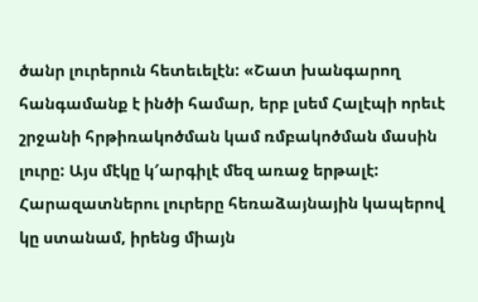ծանր լուրերուն հետեւելէն: «Շատ խանգարող հանգամանք է ինծի համար, երբ լսեմ Հալէպի որեւէ շրջանի հրթիռակոծման կամ ռմբակոծման մասին լուրը: Այս մէկը կ′արգիլէ մեզ առաջ երթալէ: Հարազատներու լուրերը հեռաձայնային կապերով կը ստանամ, իրենց միայն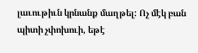լաւութիւն կրնանք մաղթել: Ոչ մէկ բան պիտի չփոխուի, եթէ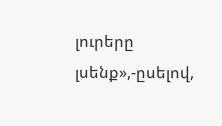լուրերը լսենք»,-ըսելով,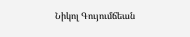Նիկոլ Գույումճեան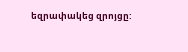եզրափակեց զրոյցը: